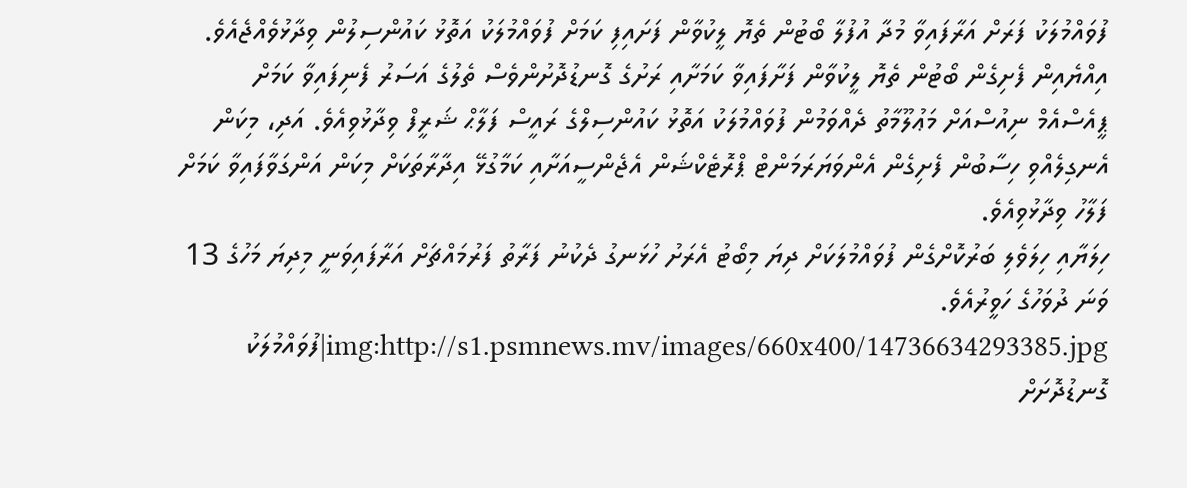ފުވައްމުލަކު ފަރަށް އަރާފައިވާ މުދާ އުފުލާ ބޯޓުން ތެޔޮ ލީކުވާން ފަށައިފި ކަމަށް ފުވައްމުލަކު އަތޮޅު ކައުންސިލުން ވިދާޅުވެއްޖެއެވެ.
އިއްޔެއިން ފެށިގެން ބޯޓުން ތެޔޮ ލީކުވާން ފަށާފައިވާ ކަމަށާއި ރަށުގެ ގޮނޑުދޮށުންވެސް ތެލުގެ އަސަރު ފެނިފައިވާ ކަމަށް ޕީއެސްއެމް ނިއުސްއަށް މަޢުލޫމާތު ދެއްވަމުން ފުވައްމުލަކު އަތޮޅު ކައުންސިލްގެ ރައީސް ފަލާޙް ޝަރީފް ވިދާޅުވިއެވެ. އަދި، މިކަން އެނގިލެއްވި ހިސާބުން ފެށިގެން އެންވަޔަރަމަންޓް ޕްރޮޓެކްޝަން އެޖެންސީއަށާއި ކަމާގުޅޭ އިދާރާތަކަށް މިކަން އަންގަވާފައިވާ ކަމަށް ފަލާހު ވިދާޅުވިއެވެ.
ހިލަޔާއި ހިލަވެލި ބަރުކޮށްގެން ފުވައްމުލަކަށް ދިޔަ މިބޯޓު އެރަށު ހުޅަނގު ދެކުނު ފަރާތު ފަރުމައްޗަށް އަރާފައިވަނީ މިދިޔަ މަހުގެ 13 ވަނަ ދުވަހުގެ ހަވީރުއެވެ.
img:http://s1.psmnews.mv/images/660x400/14736634293385.jpg|ފުވައްމުލަކު ގޮނޑުދޮށަށް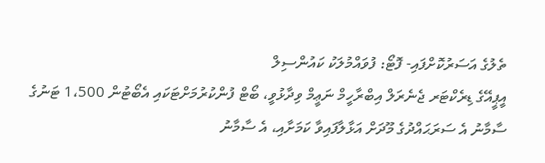ތެލުގެ އަސަރުކޮށްފައި- ފޮޓޯ: ފުވައްމުލަކު ކައުންސިލް
އީޕީއޭގެ ޑިރެކްޓަރ ޖެނެރަލް އިބްރާހީމް ނަޢީމް ވިދާޅުވީ، ބޯޓް ފުންކުރުމަށްޓަކައި އެބޯޓުން 1،500 ޓަނުގެ ސާމާނު އެ ސަރަޙައްދުގެ މޫދަށް އަޅާލާފައިވާ ކަމަށާއި، އެ ސާމާނު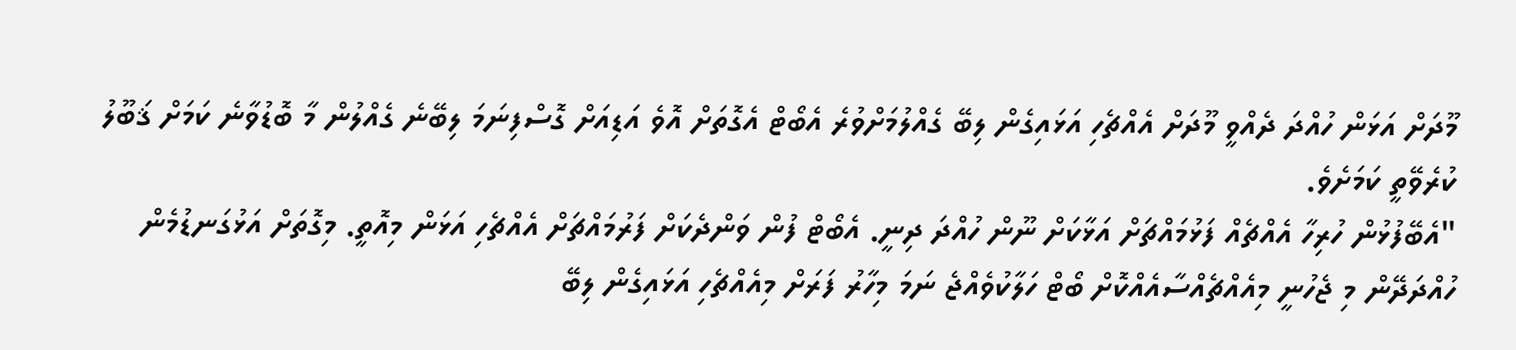މޫދަށް އަޅަން ހުއްދަ ދެއްވީ މޫދަށް އެއްޗެހި އަޅައިގެން ލިބޭ ގެއްލުމަށްވުރެ އެބޯޓް އެގޮތަށް އޮވެ އަޑިއަށް ގޮސްފިނަމަ ލިބޭނެ ގެއްލުން މާ ބޮޑުވާނެ ކަމަށް ޤަބޫލު ކުރެވޭތީ ކަމަށެވެ.
"އެބޭފުޅުން ހުރިހާ އެއްޗެއް ފަޅުމައްޗަށް އަޅާކަށް ނޫން ހުއްދަ ދިނީ. އެބޯޓް ފުން ވަންދެކަށް ފަރުމައްޗަށް އެއްޗެހި އަޅަން މިއޮތީ. މިގޮތަށް އަޅުގަނޑުމެން ހުއްދަދޭން މި ޖެހުނީ މިއެއްޗެއްސާއެއްކޮށް ބޯޓް ހަލާކުވެއްޖެ ނަމަ މިހާރު ފަރަށް މިއެއްޗެހި އަޅައިގެން ލިބޭ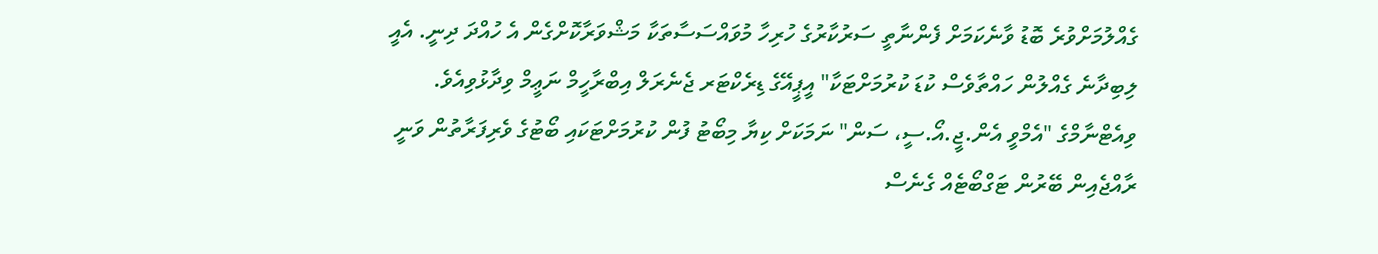ގެއްލުމަށްވުރެ ބޮޑު ވާނެކަމަށް ފެންނާތީ ސަރުކާރުގެ ހުރިހާ މުވައްސަސާތަކާ މަޝްވަރާކޮށްގެން އެ ހުއްދަ ދިނީ. އެއީ ލިބިދާނެ ގެއްލުން ހައްތާވެސް ކުޑަ ކުރުމަށްޓަކާ" އީޕީއޭގެ ޑިރެކްޓަރ ޖެނެރަލް އިބްރާހީމް ނަޢީމް ވިދާޅުވިއެވެ.
ވިއެޓްނާމްގެ "އެމްވީ އެން.ޖީ.އޯ.ސީ، ސަން" ނަމަކަށް ކިޔާ މިބޯޓު ފުން ކުރުމަށްޓަކައި ބޯޓުގެ ވެރިފަރާތުން ވަނީ ރާއްޖެއިން ބޭރުން ޓަގްބޯޓެއް ގެނެސް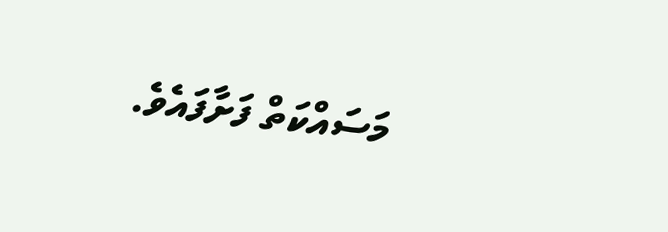މަސައްކަތް ފަށާފައެވެ.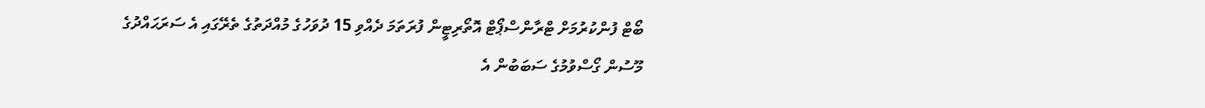ބޯޓް ފުންކުރުމަށް ޓްރާންސްޕޯޓް އޮތޯރިޓީން ފުރަތަމަ ދެއްވި 15 ދުވަހުގެ މުއްދަތުގެ ތެރޭގައި އެ ސަރަޙައްދުގެ މޫސުން ގޯސްވުމުގެ ސަބަބުން އެ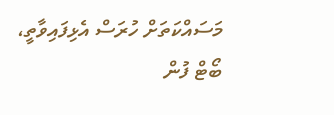މަސައްކަތަށް ހުރަސް އެޅިފައިވާތީ، ބޯޓް ފުން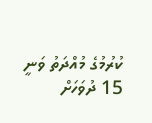ކުރުމުގެ މުއްދަތު ވަނީ 15 ދުވަހަށް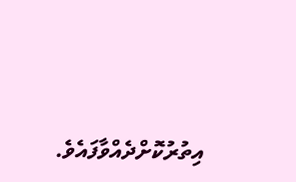އިތުރުކޮށްދެއްވާފައެވެ.